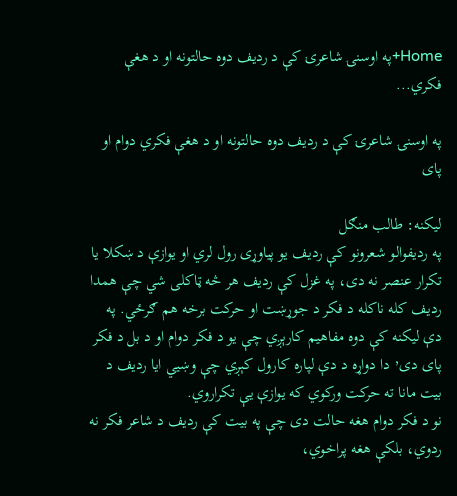Home+په اوسنۍ شاعرۍ کې د ردیف دوه حالتونه او د هغې فکري...

په اوسنۍ شاعرۍ کې د ردیف دوه حالتونه او د هغې فکري دوام او پای

لیکنه: طالب منګل
په ردیفوالو شعرونو کې ردیف یو پیاوړی رول لري او یوازې د ښکلا یا تکرار عنصر نه دی، په غزل کې ردیف هر څه ټاکلی شي چې همدا ردیف کله ناکله د فکر د جوړښت او حرکت برخه هم ګرځي. په دې لیکنه کې دوه مفاهیم کارېږي چې یو د فکر دوام او د بل د فکر پای دی٬ دا دواړه د دې لپاره کارول کېږي چې وښيي ایا ردیف د بیت مانا ته حرکت ورکوي که یوازې یې تکراروي.
نو د فکر دوام هغه حالت دی چې په بیت کې ردیف د شاعر فکر نه ردوي، بلکې هغه پراخوي،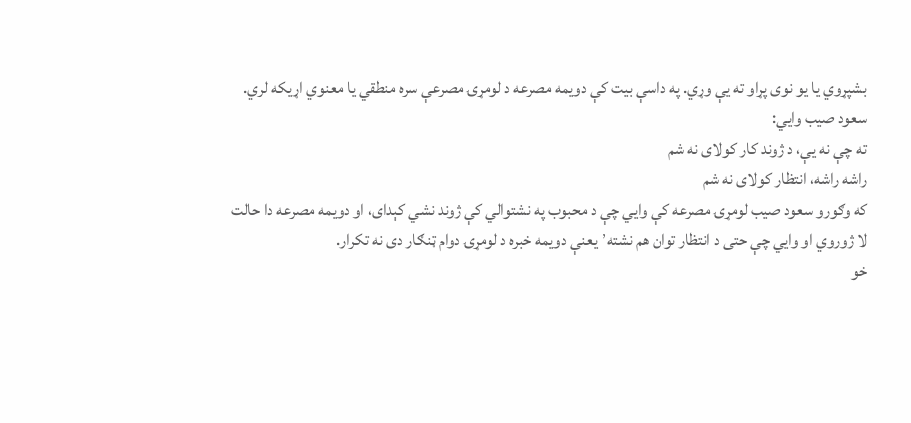بشپړوي یا یو نوی پړاو ته یې وړي. په داسې بیت کې دویمه مصرعه د لومړۍ مصرعې سره منطقي یا معنوي اړیکه لري.
سعود صیب وایي:
ته چې نه یې، د ژوند کار کولای نه شم
راشه راشه، انتظار کولای نه شم
که وګورو سعود صیب لومړۍ مصرعه کې وایي چې د محبوب په نشتوالي کې ژوند نشي کېدای، او دویمه مصرعه دا حالت لا ژوروي او وایي چې حتی د انتظار توان هم نشته٬ یعنې دویمه خبره د لومړۍ دوام ټنګار دی نه تکرار.
خو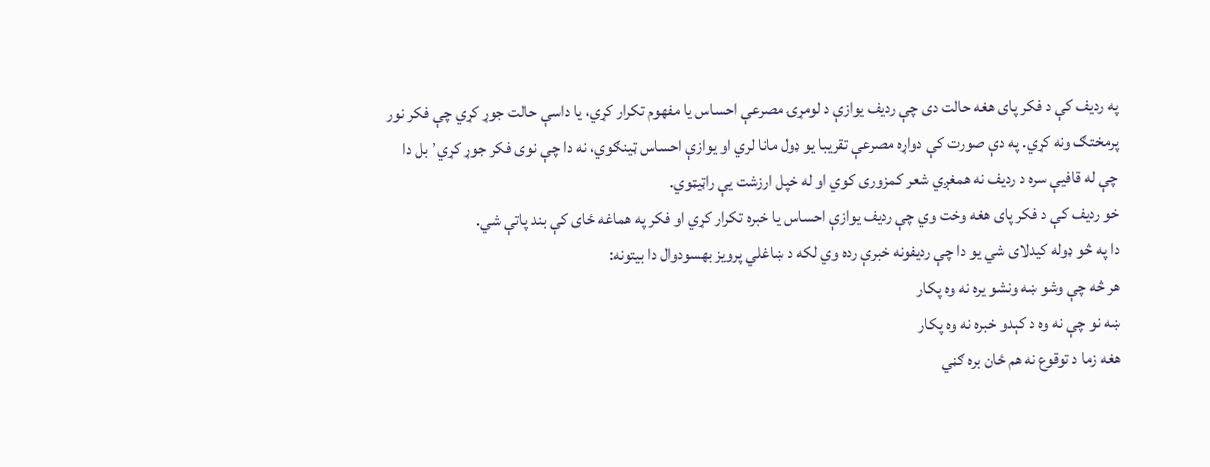په ردیف کې د فکر پای هغه حالت دی چې ردیف یوازې د لومړۍ مصرعې احساس یا مفهوم تکرار کړي، یا داسې حالت جوړ کړي چې فکر نور پرمختګ ونه کړي. په دې صورت کې دواړه مصرعې تقریبا یو ډول مانا لري او یوازې احساس ټینګوي، نه دا چې نوی فکر جوړ کړي٬ بل دا چې له قافیې سره د ردیف نه همغږي شعر کمزوری کوي او له خپل ارزشت یې راټیټوي.
خو ردیف کې د فکر پای هغه وخت وي چې ردیف یوازې احساس یا خبره تکرار کړي او فکر په هماغه ځای کې بند پاتې شي.
دا په څو ډوله کیدلای شي یو دا چې ردیفونه خبرې رده وي لکه د ښاغلي پرویز بهسودوال دا بیتونه:
هر څه چې وشو ښه ونشو يره نه وه پکار
ښه نو چې نه وه د کېدو خبره نه وه پکار
هغه زما د توقوع نه هم ځان بره ګڼي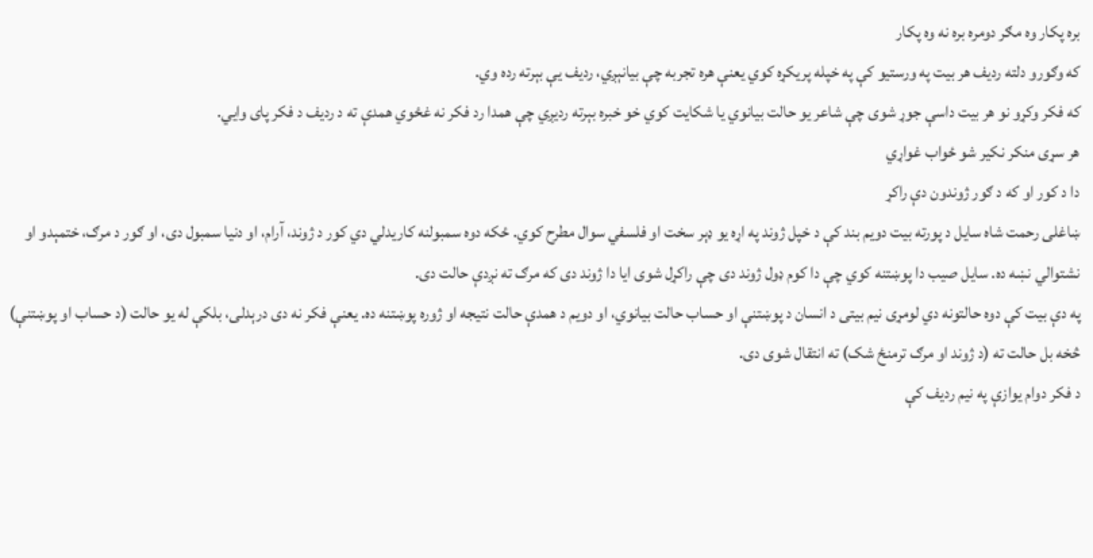بره پکار وه مګر دومره بره نه وه پکار
که وګورو دلته ردیف هر بیت په ورستیو کې په خپله پریکړه کوي یعنې هره تجربه چې بیانېږي، ردیف یې بېرته رده وي.
که فکر وکړو نو هر بیت داسې جوړ شوی چې شاعر یو حالت بیانوي یا شکایت کوي خو خبره بېرته ردیږي چې همدا رد فکر نه غځوي همدې ته د ردیف د فکر پای وایي.
هر سړی منکر نکیر شو ځواب غواړي
دا د کور او که د ګور ژوندون دې راکړ
ښاغلی رحمت شاه سایل د پورته بیت دویم بند کې د خپل ژوند په اړه یو ډېر سخت او فلسفي سوال مطرح کوي. ځکه دوه سمبولنه کاریدلي دي کور د ژوند، آرام، او دنیا سمبول دی، او ګور د مرګ، ختمېدو او نشتوالي نښه ده. سایل صیب دا پوښتنه کوي چې دا کوم ډول ژوند دی چې راکړل شوی ایا دا ژوند دی که مرګ ته نږدې حالت دی.
په دې بیت کې دوه حالتونه دي لومړی نیم بیتی د انسان د پوښتنې او حساب حالت بیانوي، او دویم د همدې حالت نتیجه او ژوره پوښتنه ده. یعنې فکر نه دی درېدلی، بلکې له یو حالت (د حساب او پوښتنې) څخه بل حالت ته (د ژوند او مرګ ترمنځ شک) ته انتقال شوی دی.
د فکر دوام یوازې په نیم ردیف کې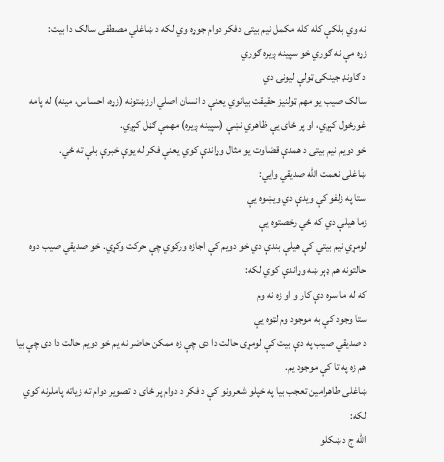نه وي بلکې کله کله مکمل نیم بیتی دفکر دوام جوړه وي لکه د ښاغلي مصطفی سالک دا بیت:
زړه مې نه ګوري خو سپینه ږیره ګوري
د ګاونډ جینکۍ ټولې لیونۍ دي
سالک صیب یو مهم ټولنیز حقیقت بیانوي یعنې د انسان اصلي ارزښتونه (زړه، احساس، مینه) له پامه غورځول کېږي، او پر ځای یې ظاهري نښې (سپینه ږیره) مهمې ګڼل کېږي.
خو دویم نیم بیتی د همدې قضاوت یو مثال وړاندې کوي یعنې فکر له یوې خبرې بلې ته ځي.
ښاغلی نعمت الله صدیقي وایي:
ستا په زلفو کې ویدې دي ویښوه یې
زما هیلې دي که ځي رخصتوه یې
لومړي نیم بیتي کې هیلې بندې دي خو دویم کې اجازه ورکوي چې حرکت وکړي. خو صدیقي صیب دوه حالتونه هم ډېر ښه وړاندې کوي لکه:
که له ما سره دې کار و او زه نه وم
ستا وجود کې به موجود وم لټوه یې
د صدیقي صیب په دې بیت کې لومړی حالت دا دی چې زه ممکن حاضر نه یم خو دویم حالت دا دی چې بیا هم زه په تا کې موجود یم.
ښاغلی طاهرامین تعجب بیا په خپلو شعرونو کې د فکر د دوام پر ځای د تصویر دوام ته زیاته پاملرنه کوي لکه:
الله ج د ښکلو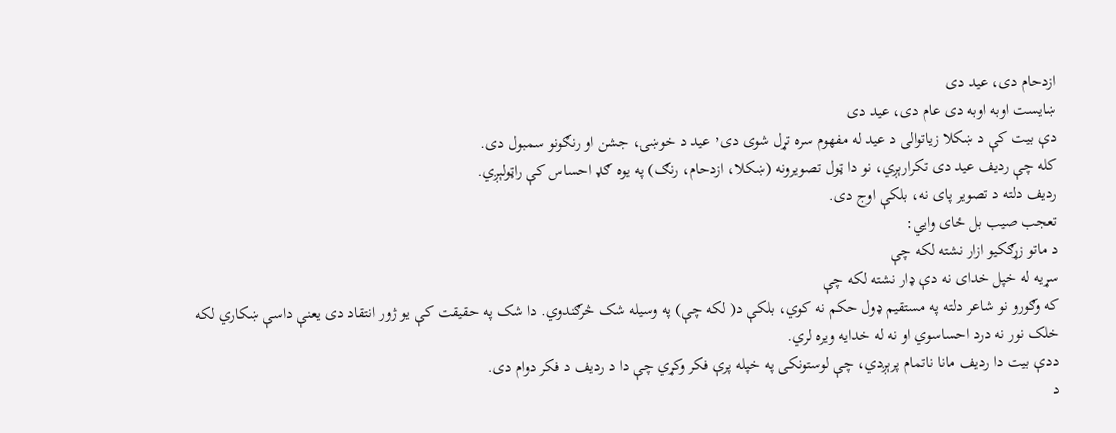ازدحام دی، عيد دی
ښايست اوبه اوبه دی عام دی، عيد دی
دې بیت کې د ښکلا زیاتوالی د عید له مفهوم سره تړل شوی دی٬ عید د خوښۍ، جشن او رنګونو سمبول دی.
کله چې ردیف عید دی تکرارېږي، نو دا ټول تصویرونه (ښکلا، ازدحام، رنګ) په یوه ګډ احساس کې راټولېږي.
ردیف دلته د تصویر پای نه، بلکې اوج دی.
تعجب صیب بل ځای وایي:
د ماتو زړګکیو ازار نشته لکه چې
سړیه له خپل خدای نه دې ډار نشته لکه چې
که وګورو نو شاعر دلته په مستقیم ډول حکم نه کوي، بلکې د( لکه چې) په وسیله شک څرګندوي. دا شک په حقیقت کې یو ژور انتقاد دی یعنې داسې ښکاري لکه خلک نور نه درد احساسوي او نه له خدایه ویره لري.
ددې بیت دا ردیف مانا ناتمام پرېږدي، چې لوستونکی په خپله پرې فکر وکړي چې دا د ردیف د فکر دوام دی.
د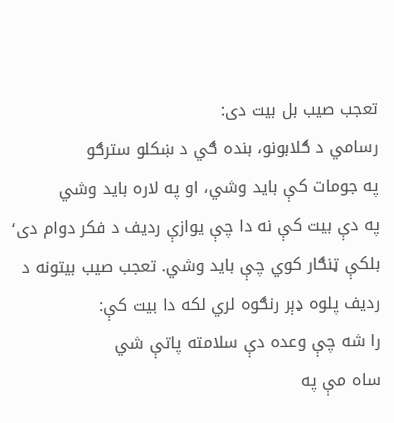تعجب صیب بل بیت دی:
رسامي د ګلابونو، بنده ګي د ښکلو سترګو
په جومات کې بايد وشي، او په لاره بايد وشي
په دې بیت کې نه دا چې یوازې ردیف د فکر دوام دی٬ بلکې ټنګار کوي چې باید وشي. تعجب صیب بیتونه د ردیف پلوه ډېر رنګوه لري لکه دا بیت کې:
را شه چې وعده دې سلامته پاتې شي
ساه مې په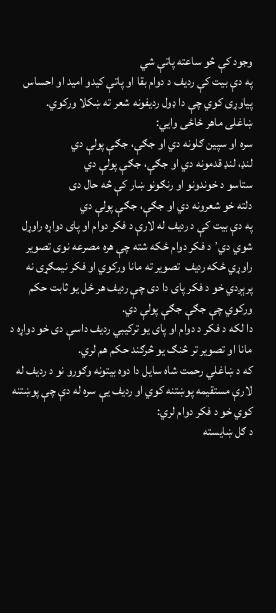وجود کې څو ساعته پاتې شي
په دې بیت کې ردیف د دوام بقا او پاتې کیدو امید او احساس پیاوړی کوي چې دا ډول ردیفونه شعر ته ښکلا ورکوي.
ښاغلی ماهر ځاځی وایي:
سره او سپین ګلونه دي او جګې، جګې پولې دي
لنډ، لنډ قدمونه دي او جګې، جګې پولې دي
ستاسو د خوندونو او رنګونو ښار کې څه حال دی
دلته خو شعرونه دي او جګې، جګې پولې دي
په دې بیت کې د ردیف له لارې د فکر دوام او پای دواړه راوړل شوي دي٬ د فکر دوام ځکه شته چې هره مصرعه نوی تصویر راوړي ځکه ردیف  تصویر ته مانا ورکوي او فکر نیمګړی نه پرېږدي خو د فکر پای دا دی چې ردیف هر ځل یو ثابت حکم ورکوي چې جګې جګې پولې دي.
دا لکه د فکر د دوام او پای یو ترکیبي ردیف داسې دی خو دواړه د مانا او تصویر تر څنګ یو څرګند حکم هم لري.
که د ښاغلي رحمت شاه سایل دا دوه بیتونه وګورو نو د ردیف له لارې مستقیمه پوښتنه کوي او ردیف یې سره له دې چې پوښتنه کوي خو د فکر دوام لري:
د ګل ښايسته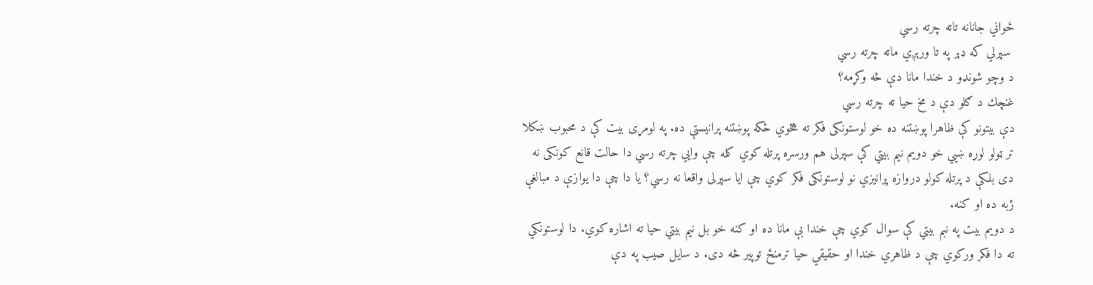ځواني جانانه تاته چرته رسي
 سپرلي كه ډېر په تا ورېږي ماته چرته رسي
د وچو شونډو د خندا مانا دې څه وكړمه؟
غنچك د ګلو دې د مخ حيا ته چرته رسي
دې بیتونو کې ظاهرا پوښتنه ده خو لوستونکی فکر ته هڅوي ځکه پوښتنه پرانیستې ده. په لومړی بیت کې د محبوب ښکلا تر ټولو لوړه ښيي خو دویم نیم بیتي کې سپرلی هم ورسره پرتله کوي کله چې وایي چرته رسي دا حالت قانع کونکی نه دی بلکې د پرتله کولو دروازه پرانیزي نو لوستونکی فکر کوي چې ایا سپرلی واقعا نه رسي؟ یا دا چې دا یوازې د مبالغې ژبه ده او کنه.
د دویم بیت په نبم بیتي کې سوال کوي چې خندا بې مانا ده او کنه خو بل نیم بیتي حیا ته اشاره کوي. دا لوستونکي ته دا فکر ورکوي چې د ظاهري خندا او حقیقي حیا ترمنځ توپیر څه دی. د سایل صیب په دې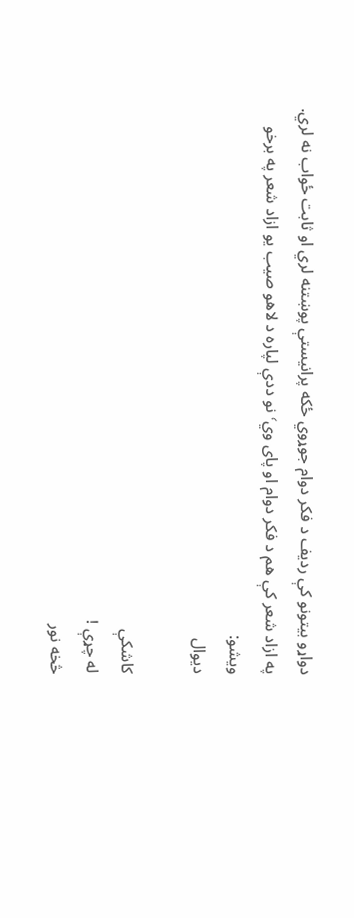دواړو بیتونو کې ردیف د فکر دوام جوړوي ځکه پرانیستې پوښتنه لري او ثابت ځواب نه لري.
په ازاد شعر کې هم د فکر دوام او پای وي٬ نو ددې لپاره د لاهو صیب یو ازاد شعر په برخو ویشو:
دیوال

کاشکې
له چړې !
څخه نور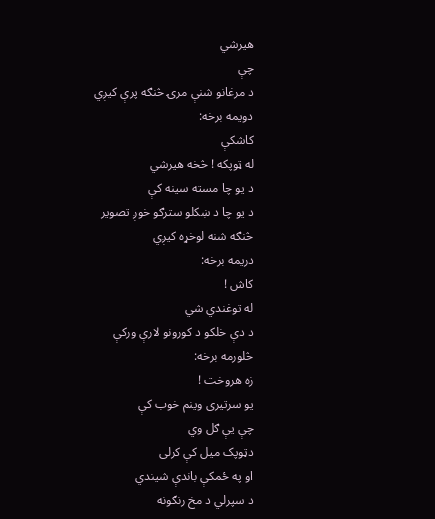هیرشي
چې
د مرغانو شنې مرۍ څنګه پرې کیږي
دویمه برخه:
کاشکې
له ټوپکه ! څخه هیرشي
د یو چا مسته سینه کې
د یو چا د ښکلو سترګو خوږ تصویر
څنګه شنه لوخړه کیږي
دریمه برخه:
کاش !
له توغندي شي
د دې خلکو د کورونو لارې ورکې
څلورمه برخه:
زه هروخت !
یو سرتیری وینم خوب کې
چې یې ګل وي
دټوپک میل کې کرلی
او په ځمکې باندې شیندي
د سپرلي د مخ رنګونه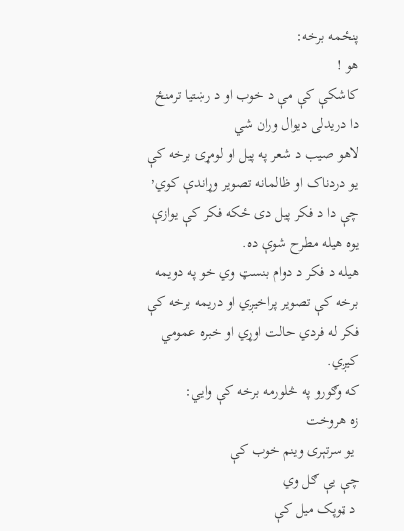پنځمه برخه:
هو !
کاشکې کې مې د خوب او د رښتیا ترمنځ
دا دریدلی دیوال وران شي
لاهو صیب د شعر په پیل او لومړۍ برخه کې یو دردناک او ظالمانه تصویر وړاندې کوي٬ چې دا د فکر پیل دی ځکه فکر کې یوازې یوه هیله مطرح شوې ده.
هیله د فکر د دوام بنسټ وي خو په دویمه برخه کې تصویر پراخیږي او دریمه برخه کې فکر له فردي حالت اوړي او خبره عمومي کیږي.
که وګورو په څلورمه برخه کې وایي:
زه هروخت
 یو سرتېری وینم خوب کې
چې یې ګل وي
 د ټوپک میل کې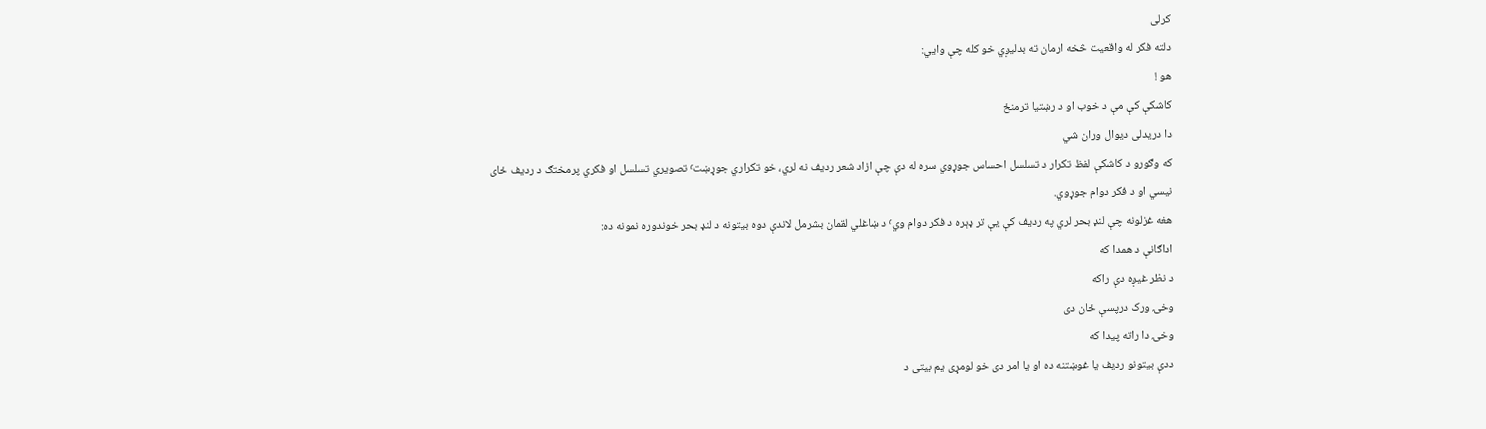کرلی
دلته فکر له واقعیت څخه ارمان ته بدلیږي خو کله چې وایي:
هو !
کاشکې کې مې د خوب او د رښتیا ترمنځ
دا دریدلی دیوال وران شي
که وګورو د کاشکې لفظ تکرار د تسلسل احساس جوړوي سره له دې چې ازاد شعر ردیف نه لري، خو تکراري جوړښت٬ تصویري تسلسل او فکري پرمختګ د ردیف ځای نیسي او د فکر دوام جوړوي.
هغه غزلونه چې لنډ بحر لري په ردیف کې یې تر ډېره د فکر دوام وي٬ د ښاغلي لقمان بشرمل لاندې دوه بیتونه د لنډ بحر خوندوره نمونه ده:
اداګانې د همدا که
د نظر غیږه دې راکه
وخۍ ورک درپسې ځان دی
وخۍ دا راته پیدا که
ددې بیتونو ردیف یا غوښتنه ده او یا امر دی خو لومړی یم بیتی د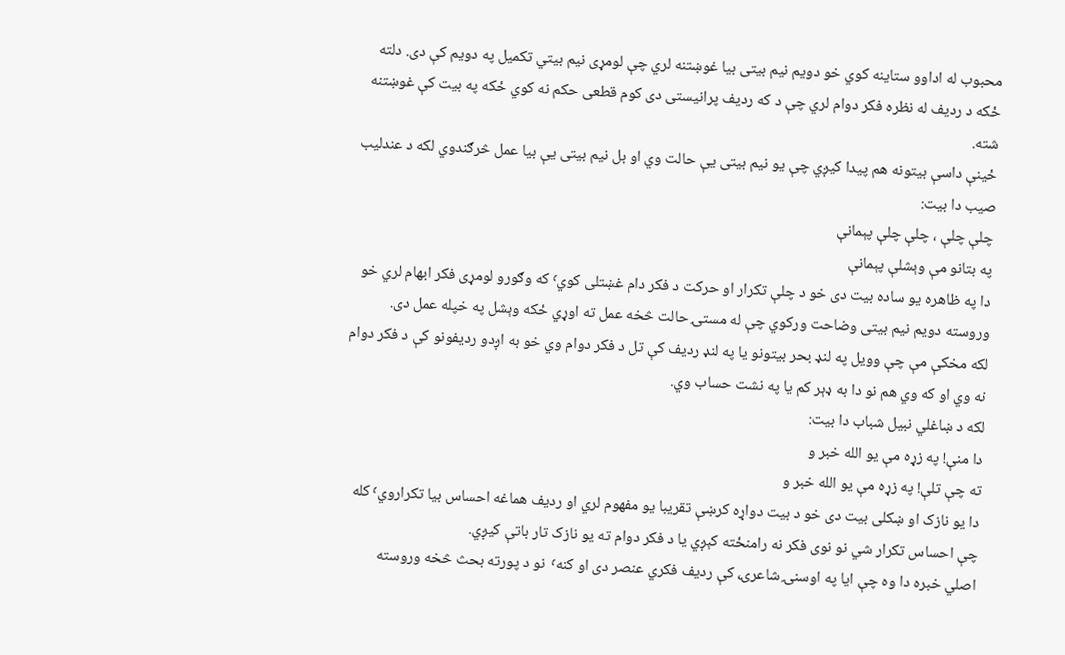محبوب له اداوو ستاینه کوي خو دویم نیم بیتی بیا غوښتنه لري چې لومړی نیم بیتي تکمیل په دویم کې دی. دلته ځکه د ردیف له نظره فکر دوام لري چې د که ردیف پرانیستی دی کوم قطعی حکم نه کوي ځکه په بیت کې غوښتنه شته.
ځینې داسې بیتونه هم پیدا کیږي چې یو نیم بیتی یې حالت وي او بل نیم بیتی یې بیا عمل څرګندوي لکه د عندلیب صیب دا بیت:
چلې چلې ، چلې چلې پېمانې
په بتانو مې وېشلې پېمانې
دا په ظاهره یو ساده بیت دی خو د چلې تکرار او حرکت د فکر دام غښتلی کوي٬ که وګورو لومړی فکر ابهام لري خو وروسته دویم نیم بیتی وضاحت ورکوي چې له مستۍ حالت څخه عمل ته اوړي ځکه وېشل په خپله عمل دی.
لکه مخکې مې چې وویل په لنډ بحر بیتونو یا په لنډ ردیف کې تل د فکر دوام وي خو به اږدو ردیفونو کې د فکر دوام نه وي او که وي هم نو دا به ډېر کم یا په نشت حساب وي.
لکه د ښاغلي نبیل شباب دا بیت:
دا منې! په زړه مې يو الله خبر و
ته چې تلې! په زړه مې يو الله خبر و
دا یو نازک او ښکلی بیت دی خو د بیت دواړه کرښې تقریبا یو مفهوم لري او ردیف هماغه احساس بیا تکراروي٬ کله چې احساس تکرار شي نو نوی فکر نه رامنځته کېږي یا د فکر دوام ته یو نازک تار باتې کیږي.
اصلي خبره دا وه چې ایا په اوسنۍ شاعرۍ، کې ردیف فکري عنصر دی او کنه٬  نو د پورته بحث څخه وروسته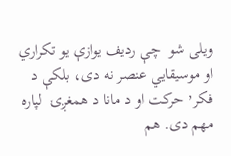ویلی شو  چې ردیف یوازې یو تکراري او موسیقایي عنصر نه دی، بلکې د فکر٬ حرکت او د مانا د همغږۍ  لپاره مهم دی. هم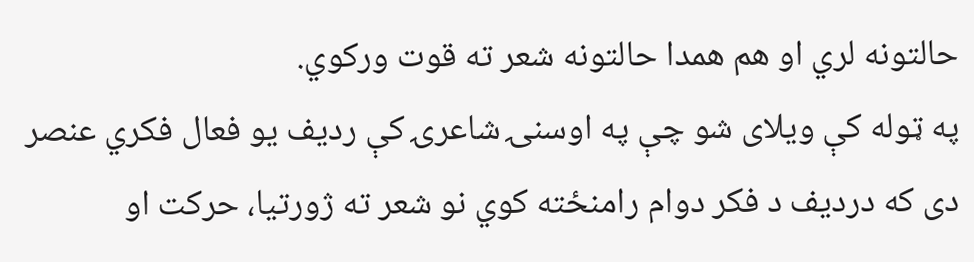حالتونه لري او هم همدا حالتونه شعر ته قوت ورکوي.
په ټوله کې ویلای شو چې په اوسنۍ شاعرۍ کې ردیف یو فعال فکري عنصر دی که دردیف د فکر دوام رامنځته کوي نو شعر ته ژورتیا، حرکت او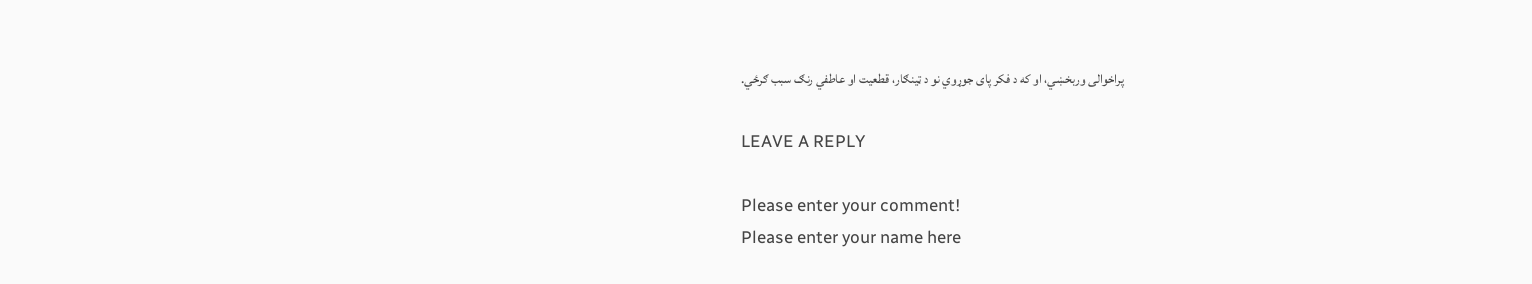پراخوالی وربخښي، او که د فکر پای جوړوي نو د ټینګار، قطعیت او عاطفي رنګ سبب ګرځي.

LEAVE A REPLY

Please enter your comment!
Please enter your name here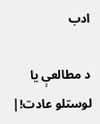ادب

د مطالعې یا لوستلو عادت!|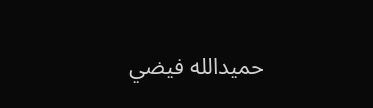حمیدالله فیضي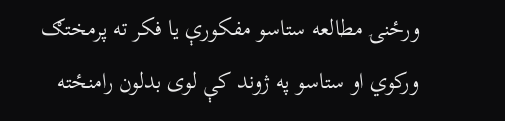ورځنۍ مطالعه ستاسو مفکورې یا فکر ته پرمختګ ورکوي او ستاسو په ژوند کې لوی بدلون رامنځته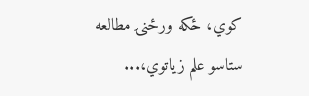کوي، ځکه ورځنۍ مطالعه ستاسو علم زیاتوي،...